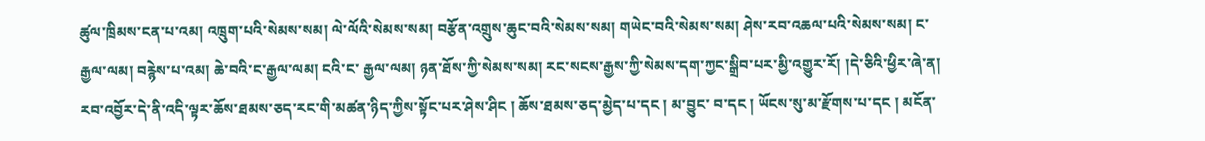ཚུལ་ཁྲིམས་ངན་པ་འམ། འཁྲུག་པའི་སེམས་སམ། ལེ་ལོའི་སེམས་སམ། བརྩོན་འགྲུས་ཆུང་བའི་སེམས་སམ། གཡེང་བའི་སེམས་སམ། ཤེས་རབ་འཆལ་པའི་སེམས་སམ། ང་རྒྱལ་ལམ། བརྙེས་པ་འམ། ཆེ་བའི་ང་རྒྱལ་ལམ། ངའི་ང་ རྒྱལ་ལམ། ཉན་ཐོས་ཀྱི་སེམས་སམ། རང་སངས་རྒྱས་ཀྱི་སེམས་དག་ཀྱང་སྒྲིབ་པར་མྱི་འགྱུར་རོ། །དེ་ཅིའི་ཕྱིར་ཞེ་ན། རབ་འབྱོར་དེ་ནི་འདི་ལྟར་ཆོས་ཐམས་ཅད་རང་གི་མཚན་ཉིད་ཀྱིས་སྟོང་པར་ཤེས་ཤིང ། ཆོས་ཐམས་ཅད་མྱེད་པ་དང ། མ་བྱུང་ བ་དང ། ཡོངས་སུ་མ་རྫོགས་པ་དང ། མངོན་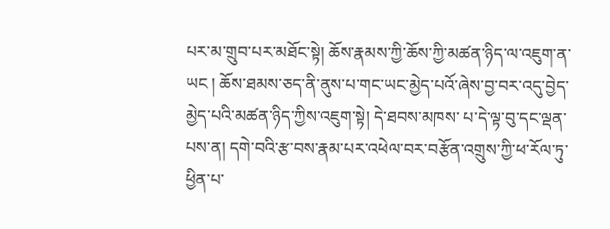པར་མ་གྲུབ་པར་མཐོང་སྟེ། ཆོས་རྣམས་ཀྱི་ཆོས་ཀྱི་མཚན་ཉིད་ལ་འཇུག་ན་ཡང ། ཆོས་ཐམས་ཅད་ནི་ནུས་པ་གང་ཡང་མྱེད་པའོ་ཞེས་བྱ་བར་འདུ་བྱེད་མྱེད་པའི་མཚན་ཉིད་ཀྱིས་འཇུག་སྟེ། དེ་ཐབས་མཁས་ པ་དེ་ལྟ་བུ་དང་ལྡན་པས་ན། དགེ་བའི་རྩ་བས་རྣམ་པར་འཕེལ་བར་བརྩོན་འགྲུས་ཀྱི་ཕ་རོལ་ཏུ་ཕྱིན་པ་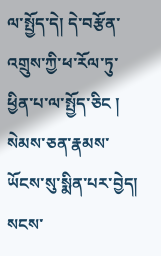ལ་སྤྱོད་དེ། དེ་བརྩོན་འགྲུས་ཀྱི་ཕ་རོལ་ཏུ་ཕྱིན་པ་ལ་སྤྱོད་ཅིང ། སེམས་ཅན་རྣམས་ཡོངས་སུ་སྨིན་པར་བྱེད། སངས་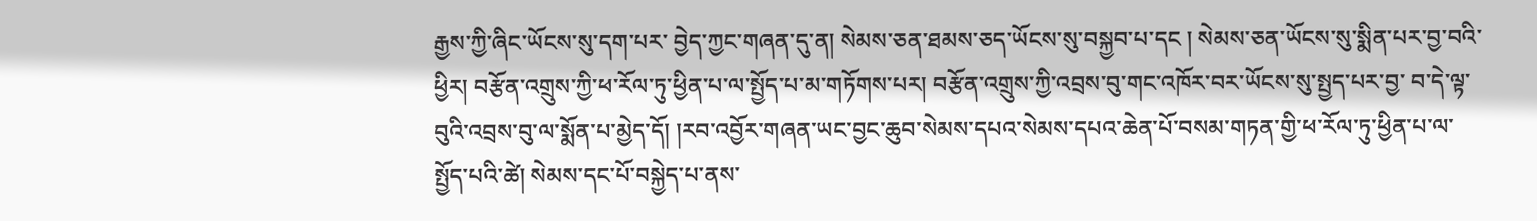རྒྱས་ཀྱི་ཞིང་ཡོངས་སུ་དག་པར་ བྱེད་ཀྱང་གཞན་དུ་ན། སེམས་ཅན་ཐམས་ཅད་ཡོངས་སུ་བསྐྱབ་པ་དང ། སེམས་ཅན་ཡོངས་སུ་སྨིན་པར་བྱ་བའི་ཕྱིར། བརྩོན་འགྲུས་ཀྱི་ཕ་རོལ་ཏུ་ཕྱིན་པ་ལ་སྤྱོད་པ་མ་གཏོགས་པར། བརྩོན་འགྲུས་ཀྱི་འབྲས་བུ་གང་འཁོར་བར་ཡོངས་སུ་སྤྱད་པར་བྱ་ བ་དེ་ལྟ་བུའི་འབྲས་བུ་ལ་སྨོན་པ་མྱེད་དོ། །རབ་འབྱོར་གཞན་ཡང་བྱང་ཆུབ་སེམས་དཔའ་སེམས་དཔའ་ཆེན་པོ་བསམ་གཏན་གྱི་ཕ་རོལ་ཏུ་ཕྱིན་པ་ལ་སྤྱོད་པའི་ཚེ། སེམས་དང་པོ་བསྐྱེད་པ་ནས་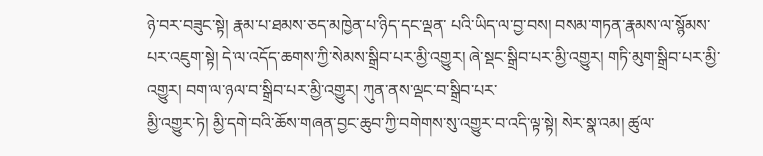ཉེ་བར་བཟུང་སྟེ། རྣམ་པ་ཐམས་ཅད་མཁྱེན་པ་ཉིད་དང་ལྡན་ པའི་ཡིད་ལ་བྱ་བས། བསམ་གཏན་རྣམས་ལ་སྙོམས་པར་འཇུག་སྟེ། དེ་ལ་འདོད་ཆགས་ཀྱི་སེམས་སྒྲིབ་པར་མྱི་འགྱུར། ཞེ་སྡང་སྒྲིབ་པར་མྱི་འགྱུར། གཏི་མུག་སྒྲིབ་པར་མྱི་འགྱུར། བག་ལ་ཉལ་བ་སྒྲིབ་པར་མྱི་འགྱུར། ཀུན་ནས་ལྡང་བ་སྒྲིབ་པར་
མྱི་འགྱུར་ཏེ། མྱི་དགེ་བའི་ཆོས་གཞན་བྱང་ཆུབ་ཀྱི་བགེགས་སུ་འགྱུར་བ་འདི་ལྟ་སྟེ། སེར་སྣ་འམ། ཚུལ་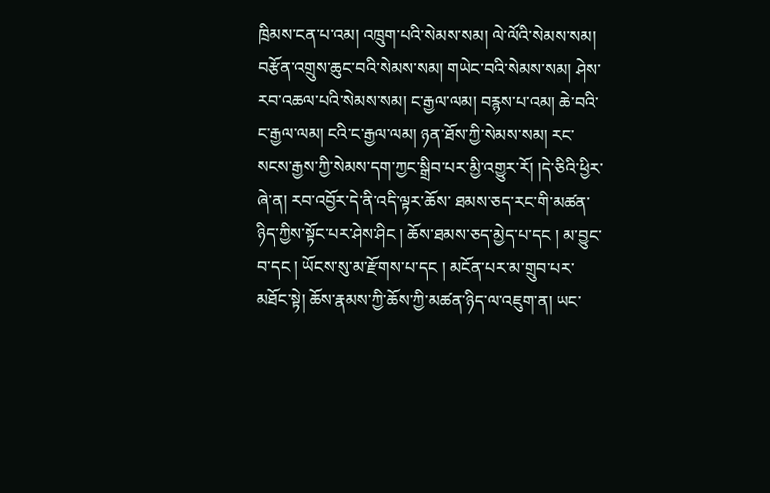ཁྲིམས་ངན་པ་འམ། འཁྲུག་པའི་སེམས་སམ། ལེ་ལོའི་སེམས་སམ། བརྩོན་འགྲུས་ཆུང་བའི་སེམས་སམ། གཡེང་བའི་སེམས་སམ། ཤེས་རབ་འཆལ་པའི་སེམས་སམ། ང་རྒྱལ་ལམ། བརྙས་པ་འམ། ཆེ་བའི་ང་རྒྱལ་ལམ། ངའི་ང་རྒྱལ་ལམ། ཉན་ཐོས་ཀྱི་སེམས་སམ། རང་སངས་རྒྱས་ཀྱི་སེམས་དག་ཀྱང་སྒྲིབ་པར་མྱི་འགྱུར་རོ། །དེ་ཅིའི་ཕྱིར་ཞེ་ན། རབ་འབྱོར་དེ་ནི་འདི་ལྟར་ཆོས་ ཐམས་ཅད་རང་གི་མཚན་ཉིད་ཀྱིས་སྟོང་པར་ཤེས་ཤིང ། ཆོས་ཐམས་ཅད་མྱེད་པ་དང ། མ་བྱུང་བ་དང ། ཡོངས་སུ་མ་རྫོགས་པ་དང ། མངོན་པར་མ་གྲུབ་པར་མཐོང་སྟེ། ཆོས་རྣམས་ཀྱི་ཆོས་ཀྱི་མཚན་ཉིད་ལ་འཇུག་ན། ཡང་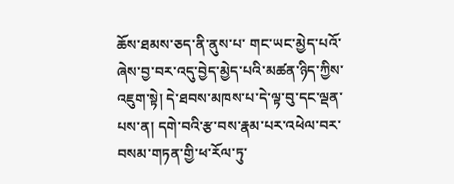ཆོས་ཐམས་ཅད་ནི་ནུས་པ་ གང་ཡང་མྱེད་པའོ་ཞེས་བྱ་བར་འདུ་བྱེད་མྱེད་པའི་མཚན་ཉིད་ཀྱིས་འཇུག་སྟེ། དེ་ཐབས་མཁས་པ་དེ་ལྟ་བུ་དང་ལྡན་པས་ན། དགེ་བའི་རྩ་བས་རྣམ་པར་འཕེལ་བར་བསམ་གཏན་གྱི་ཕ་རོལ་ཏུ་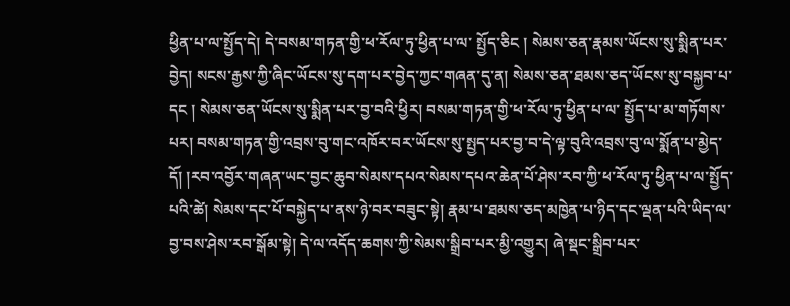ཕྱིན་པ་ལ་སྤྱོད་དེ། དེ་བསམ་གཏན་གྱི་ཕ་རོལ་ཏུ་ཕྱིན་པ་ལ་ སྤྱོད་ཅིང ། སེམས་ཅན་རྣམས་ཡོངས་སུ་སྨིན་པར་བྱེད། སངས་རྒྱས་ཀྱི་ཞིང་ཡོངས་སུ་དག་པར་བྱེད་ཀྱང་གཞན་དུ་ན། སེམས་ཅན་ཐམས་ཅད་ཡོངས་སུ་བསྐྱབ་པ་དང ། སེམས་ཅན་ཡོངས་སུ་སྨིན་པར་བྱ་བའི་ཕྱིར། བསམ་གཏན་གྱི་ཕ་རོལ་ཏུ་ཕྱིན་པ་ལ་ སྤྱོད་པ་མ་གཏོགས་པར། བསམ་གཏན་གྱི་འབྲས་བུ་གང་འཁོར་བར་ཡོངས་སུ་སྤྱད་པར་བྱ་བ་དེ་ལྟ་བུའི་འབྲས་བུ་ལ་སྨོན་པ་མྱེད་དོ། །རབ་འབྱོར་གཞན་ཡང་བྱང་ཆུབ་སེམས་དཔའ་སེམས་དཔའ་ཆེན་པོ་ཤེས་རབ་ཀྱི་ཕ་རོལ་ཏུ་ཕྱིན་པ་ལ་སྤྱོད་པའི་ཚེ། སེམས་དང་པོ་བསྐྱེད་པ་ནས་ཉེ་བར་བཟུང་སྟེ། རྣམ་པ་ཐམས་ཅད་མཁྱེན་པ་ཉིད་དང་ལྡན་པའི་ཡིད་ལ་བྱ་བས་ཤེས་རབ་སྒོམ་སྟེ། དེ་ལ་འདོད་ཆགས་ཀྱི་སེམས་སྒྲིབ་པར་མྱི་འགྱུར། ཞེ་སྡང་སྒྲིབ་པར་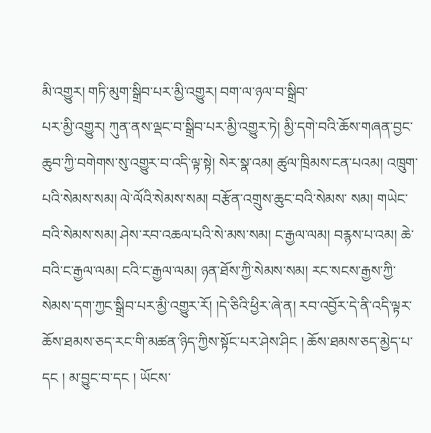མི་འགྱུར། གཏི་མུག་སྒྲིབ་པར་མྱི་འགྱུར། བག་ལ་ཉལ་བ་སྒྲིབ་
པར་མྱི་འགྱུར། ཀུན་ནས་ལྡང་བ་སྒྲིབ་པར་མྱི་འགྱུར་ཏེ། མྱི་དགེ་བའི་ཆོས་གཞན་བྱང་ཆུབ་ཀྱི་བགེགས་སུ་འགྱུར་བ་འདི་ལྟ་སྟེ། སེར་སྣ་འམ། ཚུལ་ཁྲིམས་ངན་པའམ། འཁྲུག་པའི་སེམས་སམ། ལེ་ལོའི་སེམས་སམ། བརྩོན་འགྲུས་ཆུང་བའི་སེམས་ སམ། གཡེང་བའི་སེམས་སམ། ཤེས་རབ་འཆལ་པའི་སེ་མས་སམ། ང་རྒྱལ་ལམ། བརྙས་པ་འམ། ཆེ་བའི་ང་རྒྱལ་ལམ། ངའི་ང་རྒྱལ་ལམ། ཉན་ཐོས་ཀྱི་སེམས་སམ། རང་སངས་རྒྱས་ཀྱི་སེམས་དག་ཀྱང་སྒྲིབ་པར་མྱི་འགྱུར་རོ། །དེ་ཅིའི་ཕྱིར་ཞེ་ན། རབ་འབྱོར་དེ་ནི་འདི་ལྟར་ཆོས་ཐམས་ཅད་རང་གི་མཚན་ཉིད་ཀྱིས་སྟོང་པར་ཤེས་ཤིང ། ཆོས་ཐམས་ཅད་མྱེད་པ་དང ། མ་བྱུང་བ་དང ། ཡོངས་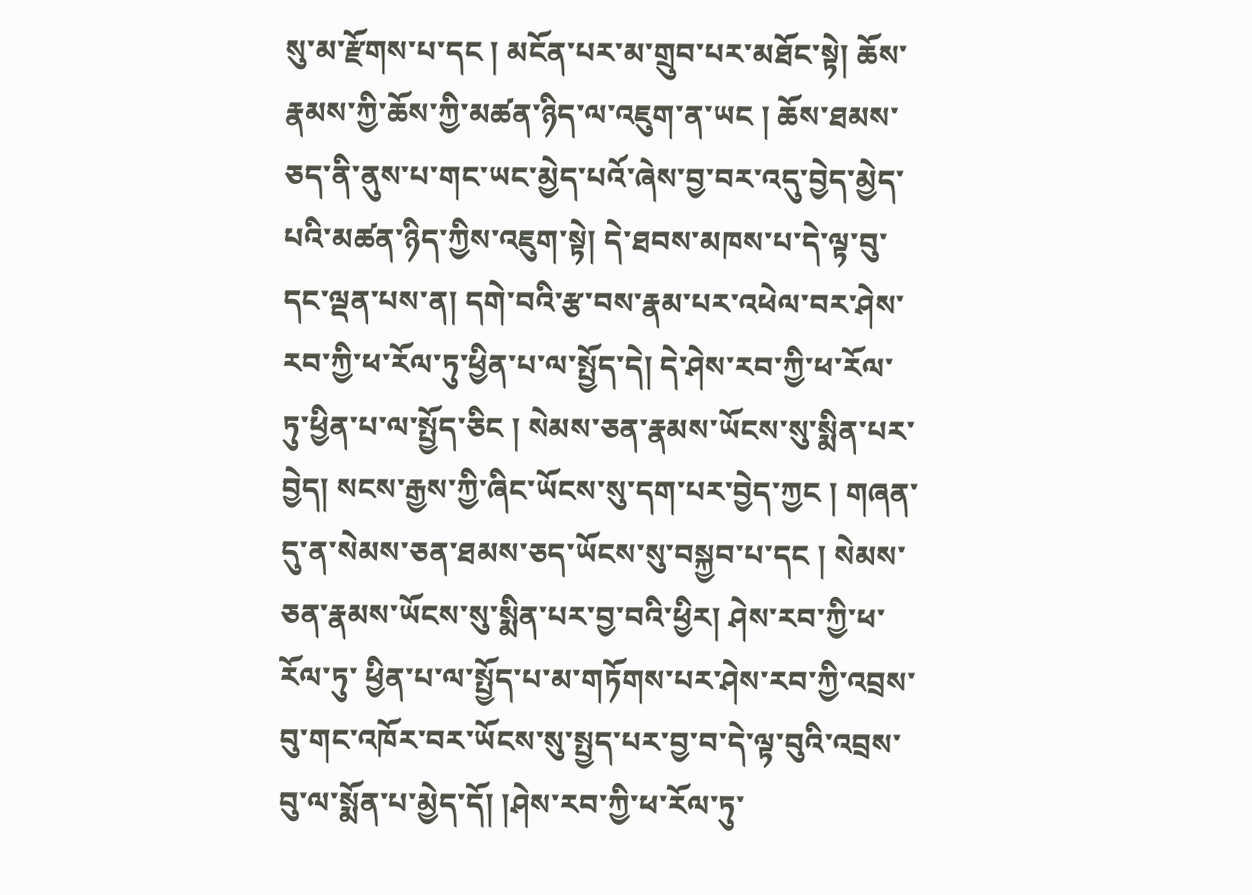སུ་མ་རྫོགས་པ་དང ། མངོན་པར་མ་གྲུབ་པར་མཐོང་སྟེ། ཆོས་རྣམས་ཀྱི་ཆོས་ཀྱི་མཚན་ཉིད་ལ་འཇུག་ན་ཡང ། ཆོས་ཐམས་ཅད་ནི་ནུས་པ་གང་ཡང་མྱེད་པའོ་ཞེས་བྱ་བར་འདུ་བྱེད་མྱེད་པའི་མཚན་ཉིད་ཀྱིས་འཇུག་སྟེ། དེ་ཐབས་མཁས་པ་དེ་ལྟ་བུ་དང་ལྡན་པས་ན། དགེ་བའི་རྩ་བས་རྣམ་པར་འཕེལ་བར་ཤེས་རབ་ཀྱི་ཕ་རོལ་ཏུ་ཕྱིན་པ་ལ་སྤྱོད་དེ། དེ་ཤེས་རབ་ཀྱི་ཕ་རོལ་ ཏུ་ཕྱིན་པ་ལ་སྤྱོད་ཅིང ། སེམས་ཅན་རྣམས་ཡོངས་སུ་སྨིན་པར་བྱེད། སངས་རྒྱས་ཀྱི་ཞིང་ཡོངས་སུ་དག་པར་བྱེད་ཀྱང ། གཞན་དུ་ན་སེམས་ཅན་ཐམས་ཅད་ཡོངས་སུ་བསྐྱབ་པ་དང ། སེམས་ཅན་རྣམས་ཡོངས་སུ་སྨིན་པར་བྱ་བའི་ཕྱིར། ཤེས་རབ་ཀྱི་ཕ་རོལ་ཏུ་ ཕྱིན་པ་ལ་སྤྱོད་པ་མ་གཏོགས་པར་ཤེས་རབ་ཀྱི་འབྲས་བུ་གང་འཁོར་བར་ཡོངས་སུ་སྤྱད་པར་བྱ་བ་དེ་ལྟ་བུའི་འབྲས་བུ་ལ་སྨོན་པ་མྱེད་དོ། །ཤེས་རབ་ཀྱི་ཕ་རོལ་ཏུ་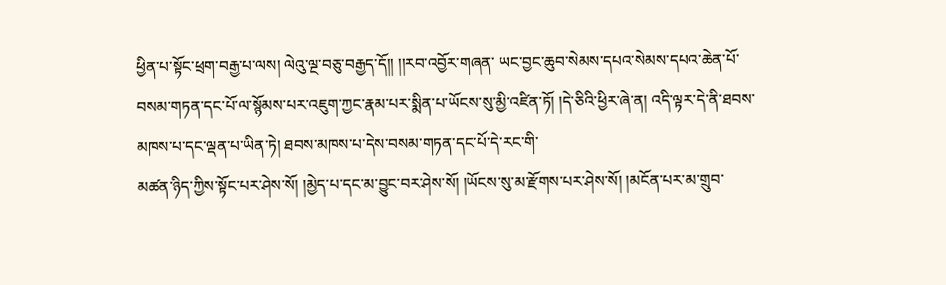ཕྱིན་པ་སྟོང་ཕྲག་བརྒྱ་པ་ལས། ལེའུ་ལྔ་བཅུ་བརྒྱད་དོ།། །།རབ་འབྱོར་གཞན་ ཡང་བྱང་ཆུབ་སེམས་དཔའ་སེམས་དཔའ་ཆེན་པོ་བསམ་གཏན་དང་པོ་ལ་སྙོམས་པར་འཇུག་ཀྱང་རྣམ་པར་སྨིན་པ་ཡོངས་སུ་མྱི་འཛིན་ཏོ། །དེ་ཅིའི་ཕྱིར་ཞེ་ན། འདི་ལྟར་དེ་ནི་ཐབས་མཁས་པ་དང་ལྡན་པ་ཡིན་ཏེ། ཐབས་མཁས་པ་དེས་བསམ་གཏན་དང་པོ་དེ་རང་གི་
མཚན་ཉིད་ཀྱིས་སྟོང་པར་ཤེས་སོ། །མྱེད་པ་དང་མ་བྱུང་བར་ཤེས་སོ། །ཡོངས་སུ་མ་རྫོགས་པར་ཤེས་སོ། །མངོན་པར་མ་གྲུབ་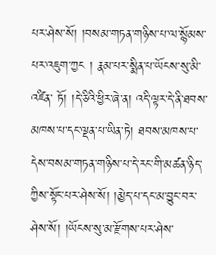པར་ཤེས་སོ། །བསམ་གཏན་གཉིས་པ་ལ་སྙོམས་པར་འཇུག་ཀྱང ། རྣམ་པར་སྨིན་པ་ཡོངས་སུ་མི་འཛིན་ ཏོ། །དེ་ཅིའི་ཕྱིར་ཞེ་ན། འདི་ལྟར་དེ་ནི་ཐབས་མཁས་པ་དང་ལྡན་པ་ཡིན་ཏེ། ཐབས་མཁས་པ་དེས་བསམ་གཏན་གཉིས་པ་དེ་རང་གི་མཚན་ཉིད་ཀྱིས་སྟོང་པར་ཤེས་སོ། །མྱེད་པ་དང་མ་བྱུང་བར་ཤེས་སོ། །ཡོངས་སུ་མ་རྫོགས་པར་ཤེས་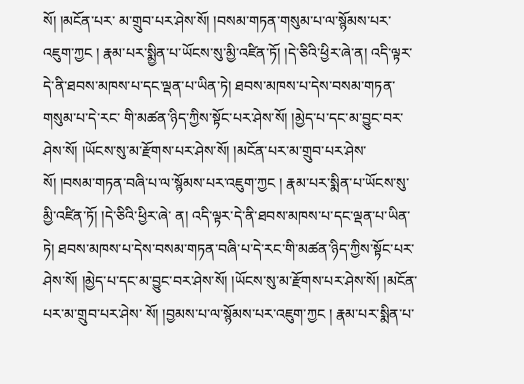སོ། །མངོན་པར་ མ་གྲུབ་པར་ཤེས་སོ། །བསམ་གཏན་གསུམ་པ་ལ་སྙོམས་པར་འཇུག་ཀྱང ། རྣམ་པར་སྨྱིན་པ་ཡོངས་སུ་མྱི་འཛིན་ཏོ། །དེ་ཅིའི་ཕྱིར་ཞེ་ན། འདི་ལྟར་དེ་ནི་ཐབས་མཁས་པ་དང་ལྡན་པ་ཡིན་ཏེ། ཐབས་མཁས་པ་དེས་བསམ་གཏན་གསུམ་པ་དེ་རང་ གི་མཚན་ཉིད་ཀྱིས་སྟོང་པར་ཤེས་སོ། །མྱེད་པ་དང་མ་བྱུང་བར་ཤེས་སོ། །ཡོངས་སུ་མ་རྫོགས་པར་ཤེས་སོ། །མངོན་པར་མ་གྲུབ་པར་ཤེས་སོ། །བསམ་གཏན་བཞི་པ་ལ་སྙོམས་པར་འཇུག་ཀྱང ། རྣམ་པར་སྨིན་པ་ཡོངས་སུ་མྱི་འཛིན་ཏོ། །དེ་ཅིའི་ཕྱིར་ཞེ་ ན། འདི་ལྟར་དེ་ནི་ཐབས་མཁས་པ་དང་ལྡན་པ་ཡིན་ཏེ། ཐབས་མཁས་པ་དེས་བསམ་གཏན་བཞི་པ་དེ་རང་གི་མཚན་ཉིད་ཀྱིས་སྟོང་པར་ཤེས་སོ། །མྱེད་པ་དང་མ་བྱུང་བར་ཤེས་སོ། །ཡོངས་སུ་མ་རྫོགས་པར་ཤེས་སོ། །མངོན་པར་མ་གྲུབ་པར་ཤེས་ སོ། །བྱམས་པ་ལ་སྙོམས་པར་འཇུག་ཀྱང ། རྣམ་པར་སྨིན་པ་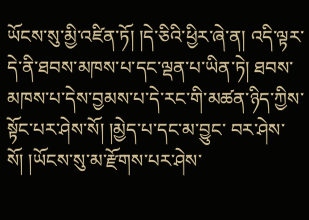ཡོངས་སུ་མྱི་འཛིན་ཏོ། །དེ་ཅིའི་ཕྱིར་ཞེ་ན། འདི་ལྟར་དེ་ནི་ཐབས་མཁས་པ་དང་ལྡན་པ་ཡིན་ཏེ། ཐབས་མཁས་པ་དེས་བྱམས་པ་དེ་རང་གི་མཚན་ཉིད་ཀྱིས་སྟོང་པར་ཤེས་སོ། །མྱེད་པ་དང་མ་བྱུང་ བར་ཤེས་སོ། །ཡོངས་སུ་མ་རྫོགས་པར་ཤེས་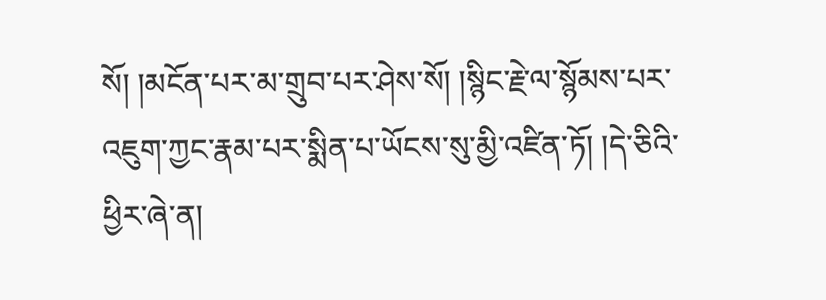སོ། །མངོན་པར་མ་གྲུབ་པར་ཤེས་སོ། །སྙིང་རྗེ་ལ་སྙོམས་པར་འཇུག་ཀྱང་རྣམ་པར་སྨིན་པ་ཡོངས་སུ་མྱི་འཛིན་ཏོ། །དེ་ཅིའི་ཕྱིར་ཞེ་ན།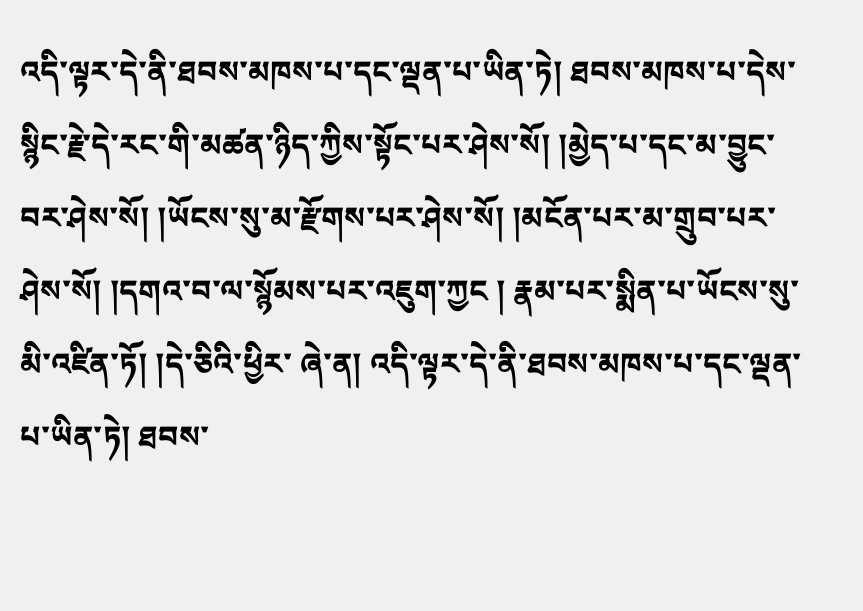འདི་ལྟར་དེ་ནི་ཐབས་མཁས་པ་དང་ལྡན་པ་ཡིན་ཏེ། ཐབས་མཁས་པ་དེས་
སྙིང་རྗེ་དེ་རང་གི་མཚན་ཉིད་ཀྱིས་སྟོང་པར་ཤེས་སོ། །མྱེད་པ་དང་མ་བྱུང་བར་ཤེས་སོ། །ཡོངས་སུ་མ་རྫོགས་པར་ཤེས་སོ། །མངོན་པར་མ་གྲུབ་པར་ཤེས་སོ། །དགའ་བ་ལ་སྙོམས་པར་འཇུག་ཀྱང ། རྣམ་པར་སྨིན་པ་ཡོངས་སུ་མི་འཛིན་ཏོ། །དེ་ཅིའི་ཕྱིར་ ཞེ་ན། འདི་ལྟར་དེ་ནི་ཐབས་མཁས་པ་དང་ལྡན་པ་ཡིན་ཏེ། ཐབས་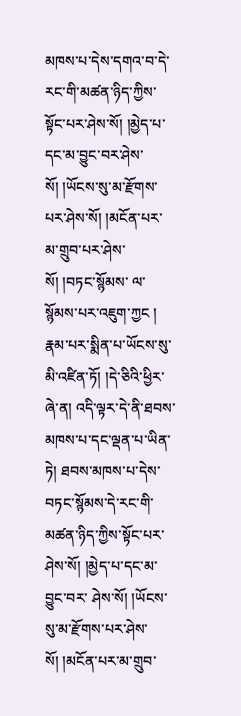མཁས་པ་དེས་དགའ་བ་དེ་རང་གི་མཚན་ཉིད་ཀྱིས་སྟོང་པར་ཤེས་སོ། །མྱེད་པ་དང་མ་བྱུང་བར་ཤེས་སོ། །ཡོངས་སུ་མ་རྫོགས་པར་ཤེས་སོ། །མངོན་པར་མ་གྲུབ་པར་ཤེས་སོ། །བཏང་སྙོམས་ ལ་སྙོམས་པར་འཇུག་ཀྱང ། རྣམ་པར་སྨིན་པ་ཡོངས་སུ་མི་འཛིན་ཏོ། །དེ་ཅིའི་ཕྱིར་ཞེ་ན། འདི་ལྟར་དེ་ནི་ཐབས་མཁས་པ་དང་ལྡན་པ་ཡིན་ཏེ། ཐབས་མཁས་པ་དེས་བཏང་སྙོམས་དེ་རང་གི་མཚན་ཉིད་ཀྱིས་སྟོང་པར་ཤེས་སོ། །མྱེད་པ་དང་མ་བྱུང་བར་ ཤེས་སོ། །ཡོངས་སུ་མ་རྫོགས་པར་ཤེས་སོ། །མངོན་པར་མ་གྲུབ་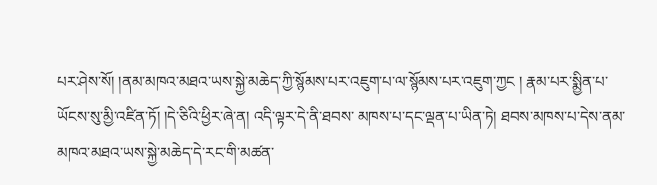པར་ཤེས་སོ། །ནམ་མཁའ་མཐའ་ཡས་སྐྱེ་མཆེད་ཀྱི་སྙོམས་པར་འཇུག་པ་ལ་སྙོམས་པར་འཇུག་ཀྱང ། རྣམ་པར་སྨྱིན་པ་ཡོངས་སུ་མྱི་འཛིན་ཏོ། །དེ་ཅིའི་ཕྱིར་ཞེ་ན། འདི་ལྟར་དེ་ནི་ཐབས་ མཁས་པ་དང་ལྡན་པ་ཡིན་ཏེ། ཐབས་མཁས་པ་དེས་ནམ་མཁའ་མཐའ་ཡས་སྐྱེ་མཆེད་དེ་རང་གི་མཚན་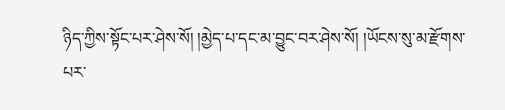ཉིད་ཀྱིས་སྟོང་པར་ཤེས་སོ། །མྱེད་པ་དང་མ་བྱུང་བར་ཤེས་སོ། །ཡོངས་སུ་མ་རྫོགས་པར་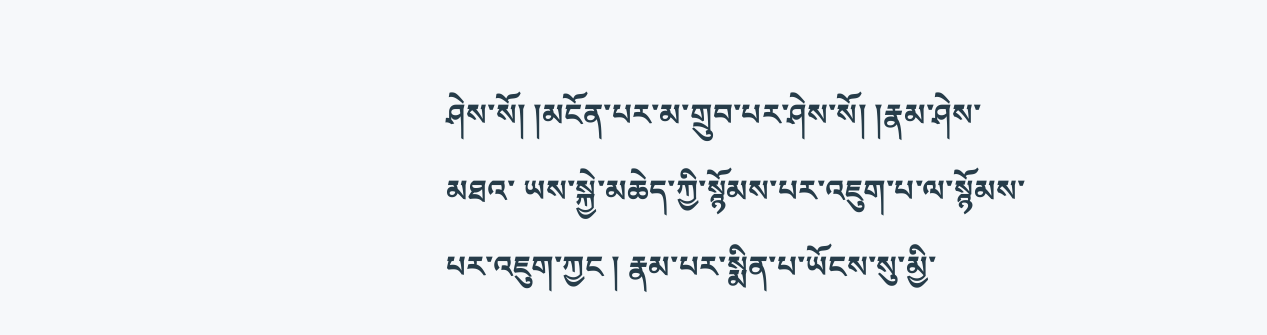ཤེས་སོ། །མངོན་པར་མ་གྲུབ་པར་ཤེས་སོ། །རྣམ་ཤེས་མཐའ་ ཡས་སྐྱེ་མཆེད་ཀྱི་སྙོམས་པར་འཇུག་པ་ལ་སྙོམས་པར་འཇུག་ཀྱང ། རྣམ་པར་སྨིན་པ་ཡོངས་སུ་མྱི་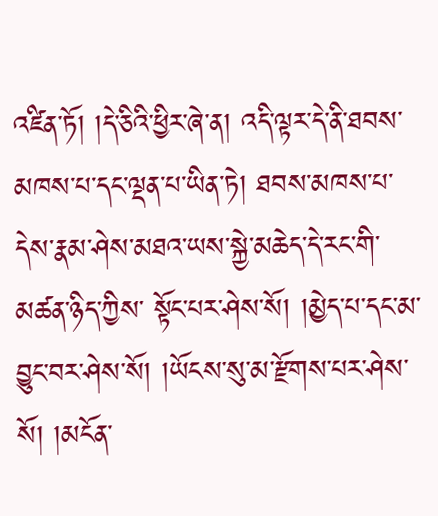འཛིན་ཏོ། །དེ་ཅིའི་ཕྱིར་ཞེ་ན། འདི་ལྟར་དེ་ནི་ཐབས་མཁས་པ་དང་ལྡན་པ་ཡིན་ཏེ། ཐབས་མཁས་པ་དེས་རྣམ་ཤེས་མཐའ་ཡས་སྐྱེ་མཆེད་དེ་རང་གི་མཚན་ཉིད་ཀྱིས་ སྟོང་པར་ཤེས་སོ། །མྱེད་པ་དང་མ་བྱུང་བར་ཤེས་སོ། །ཡོངས་སུ་མ་རྫོགས་པར་ཤེས་སོ། །མངོན་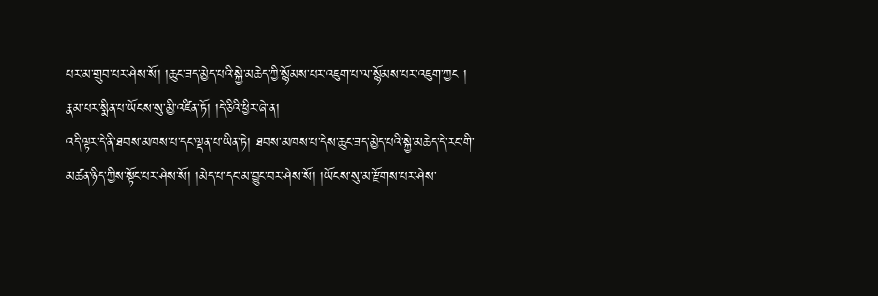པར་མ་གྲུབ་པར་ཤེས་སོ། །ཆུང་ཟད་མྱེད་པའི་སྐྱེ་མཆེད་ཀྱི་སྙོམས་པར་འཇུག་པ་ལ་སྙོམས་པར་འཇུག་ཀྱང ། རྣམ་པར་སྨིན་པ་ཡོངས་སུ་མྱི་འཛིན་ཏོ། །དེ་ཅིའི་ཕྱིར་ཞེ་ན།
འདི་ལྟར་དེ་ནི་ཐབས་མཁས་པ་དང་ལྡན་པ་ཡིན་ཏེ། ཐབས་མཁས་པ་དེས་ཆུང་ཟད་མྱེད་པའི་སྐྱེ་མཆེད་དེ་རང་གི་མཚན་ཉིད་ཀྱིས་སྟོང་པར་ཤེས་སོ། །མེད་པ་དང་མ་བྱུང་བར་ཤེས་སོ། །ཡོངས་སུ་མ་རྫོགས་པར་ཤེས་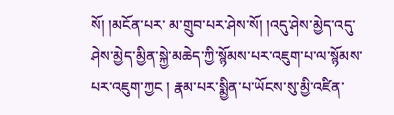སོ། །མངོན་པར་ མ་གྲུབ་པར་ཤེས་སོ། །འདུ་ཤེས་མྱེད་འདུ་ཤེས་མྱེད་མྱིན་སྐྱེ་མཆེད་ཀྱི་སྙོམས་པར་འཇུག་པ་ལ་སྙོམས་པར་འཇུག་ཀྱང ། རྣམ་པར་སྨྱིན་པ་ཡོངས་སུ་མྱི་འཛིན་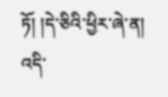ཏོ། །དེ་ཅིའི་ཕྱིར་ཞེ་ན། འདི་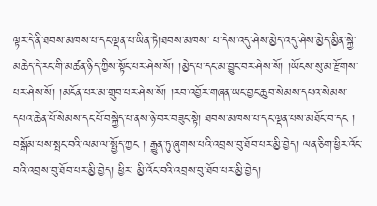ལྟར་དེ་ནི་ཐབས་མཁས་པ་དང་ལྡན་པ་ཡིན་ཏེ།ཐབས་མཁས་ པ་དེས་འདུ་ཤེས་མྱེད་འདུ་ཤེས་མྱེད་མྱིན་སྐྱེ་མཆེད་དེ་རང་གི་མཚན་ཉིད་ཀྱིས་སྟོང་པར་ཤེས་སོ། །མྱེད་པ་དང་མ་བྱུང་བར་ཤེས་སོ། །ཡོངས་སུ་མ་རྫོགས་པར་ཤེས་སོ། །མངོན་པར་མ་གྲུབ་པར་ཤེས་སོ། །རབ་འབྱོར་གཞན་ཡང་བྱང་ཆུབ་སེམས་དཔའ་སེམས་ དཔའ་ཆེན་པོ་སེམས་དང་པོ་བསྐྱེད་པ་ནས་ཉེ་བར་བཟུང་སྟེ། ཐབས་མཁས་པ་དང་ལྡན་པས་མཐོང་བ་དང ། བསྒོམ་པས་སྤང་བའི་ལམ་ལ་སྤྱོད་ཀྱང ། རྒྱུན་ཏུ་ཞུགས་པའི་འབྲས་བུ་ཐོབ་པར་མྱི་བྱེད། ལན་ཅིག་ཕྱིར་འོང་བའི་འབྲས་བུ་ཐོབ་པར་མྱི་བྱེད། ཕྱིར་ མྱི་འོང་བའི་འབྲས་བུ་ཐོབ་པར་མྱི་བྱེད།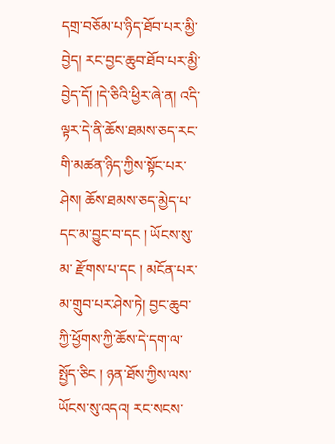དགྲ་བཅོམ་པ་ཉིད་ཐོབ་པར་མྱི་བྱེད། རང་བྱང་ཆུབ་ཐོབ་པར་མྱི་བྱེད་དོ། །དེ་ཅིའི་ཕྱིར་ཞེ་ན། འདི་ལྟར་དེ་ནི་ཆོས་ཐམས་ཅད་རང་གི་མཚན་ཉིད་ཀྱིས་སྟོང་པར་ཤེས། ཆོས་ཐམས་ཅད་མྱེད་པ་དང་མ་བྱུང་བ་དང ། ཡོངས་སུ་མ་ རྫོགས་པ་དང ། མངོན་པར་མ་གྲུབ་པར་ཤེས་ཏེ། བྱང་ཆུབ་ཀྱི་ཕྱོགས་ཀྱི་ཆོས་དེ་དག་ལ་སྤྱོད་ཅིང ། ཉན་ཐོས་ཀྱིས་ལས་ཡོངས་སུ་འདའ། རང་སངས་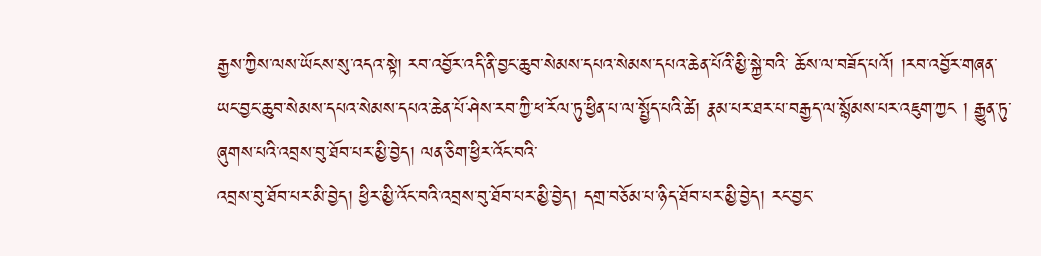རྒྱས་ཀྱིས་ལས་ཡོངས་སུ་འདའ་སྟེ། རབ་འབྱོར་འདི་ནི་བྱང་ཆུབ་སེམས་དཔའ་སེམས་དཔའ་ཆེན་པོའི་མྱི་སྐྱེ་བའི་ ཆོས་ལ་བཟོད་པའོ། །རབ་འབྱོར་གཞན་ཡང་བྱང་ཆུབ་སེམས་དཔའ་སེམས་དཔའ་ཆེན་པོ་ཤེས་རབ་ཀྱི་ཕ་རོལ་ཏུ་ཕྱིན་པ་ལ་སྤྱོད་པའི་ཚེ། རྣམ་པར་ཐར་པ་བརྒྱད་ལ་སྙོམས་པར་འཇུག་ཀྱང ། རྒྱུན་ཏུ་ཞུགས་པའི་འབྲས་བུ་ཐོབ་པར་མྱི་བྱེད། ལན་ཅིག་ཕྱིར་འོང་བའི་
འབྲས་བུ་ཐོབ་པར་མི་བྱེད། ཕྱིར་མྱི་འོང་བའི་འབྲས་བུ་ཐོབ་པར་མྱི་བྱེད། དགྲ་བཅོམ་པ་ཉིད་ཐོབ་པར་མྱི་བྱེད། རང་བྱང་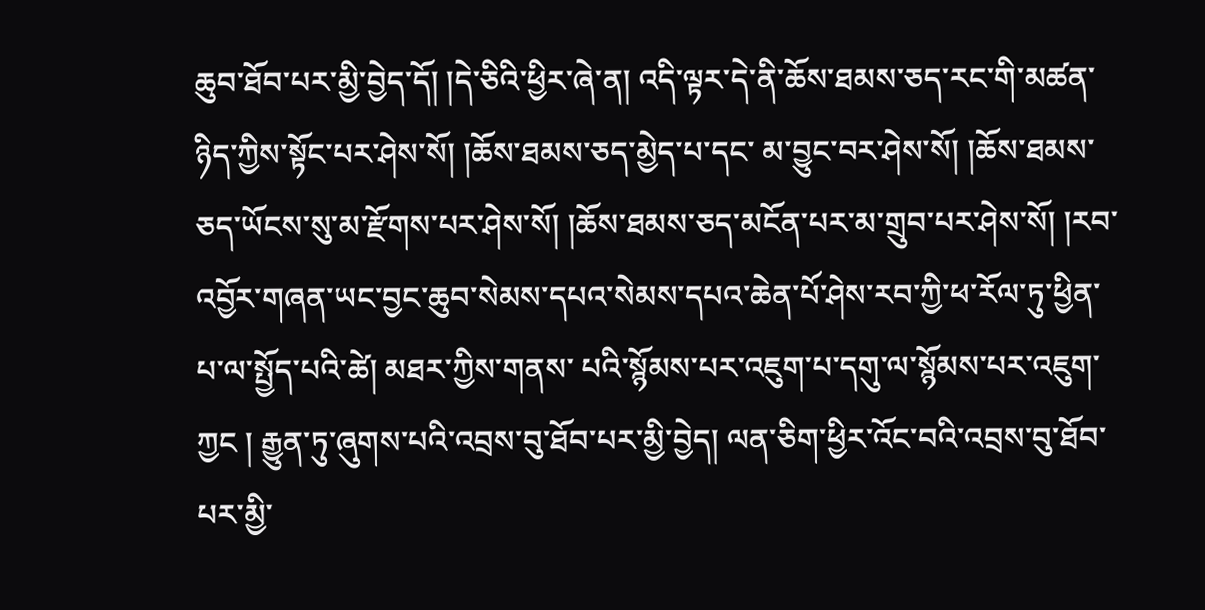ཆུབ་ཐོབ་པར་མྱི་བྱེད་དོ། །དེ་ཅིའི་ཕྱིར་ཞེ་ན། འདི་ལྟར་དེ་ནི་ཆོས་ཐམས་ཅད་རང་གི་མཚན་ཉིད་ཀྱིས་སྟོང་པར་ཤེས་སོ། །ཆོས་ཐམས་ཅད་མྱེད་པ་དང་ མ་བྱུང་བར་ཤེས་སོ། །ཆོས་ཐམས་ཅད་ཡོངས་སུ་མ་རྫོགས་པར་ཤེས་སོ། །ཆོས་ཐམས་ཅད་མངོན་པར་མ་གྲུབ་པར་ཤེས་སོ། །རབ་འབྱོར་གཞན་ཡང་བྱང་ཆུབ་སེམས་དཔའ་སེམས་དཔའ་ཆེན་པོ་ཤེས་རབ་ཀྱི་ཕ་རོལ་ཏུ་ཕྱིན་པ་ལ་སྤྱོད་པའི་ཚེ། མཐར་ཀྱིས་གནས་ པའི་སྙོམས་པར་འཇུག་པ་དགུ་ལ་སྙོམས་པར་འཇུག་ཀྱང ། རྒྱུན་ཏུ་ཞུགས་པའི་འབྲས་བུ་ཐོབ་པར་མྱི་བྱེད། ལན་ཅིག་ཕྱིར་འོང་བའི་འབྲས་བུ་ཐོབ་པར་མྱི་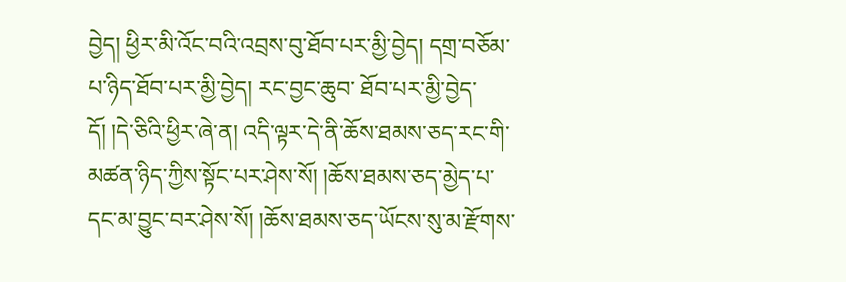བྱེད། ཕྱིར་མི་འོང་བའི་འབྲས་བུ་ཐོབ་པར་མྱི་བྱེད། དགྲ་བཅོམ་པ་ཉིད་ཐོབ་པར་མྱི་བྱེད། རང་བྱང་ཆུབ་ ཐོབ་པར་མྱི་བྱེད་དོ། །དེ་ཅིའི་ཕྱིར་ཞེ་ན། འདི་ལྟར་དེ་ནི་ཆོས་ཐམས་ཅད་རང་གི་མཚན་ཉིད་ཀྱིས་སྟོང་པར་ཤེས་སོ། །ཆོས་ཐམས་ཅད་མྱེད་པ་དང་མ་བྱུང་བར་ཤེས་སོ། །ཆོས་ཐམས་ཅད་ཡོངས་སུ་མ་རྫོགས་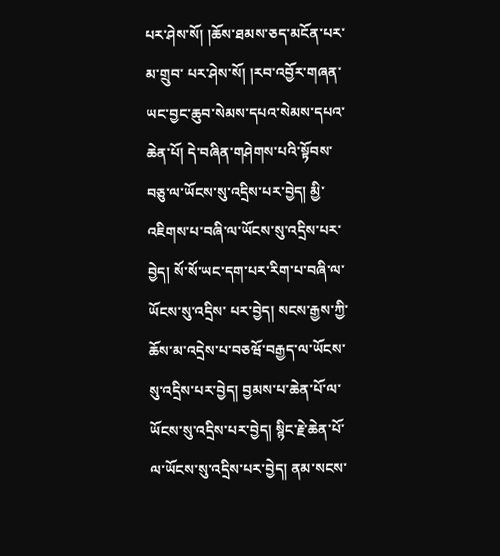པར་ཤེས་སོ། །ཆོས་ཐམས་ཅད་མངོན་པར་མ་གྲུབ་ པར་ཤེས་སོ། །རབ་འབྱོར་གཞན་ཡང་བྱང་ཆུབ་སེམས་དཔའ་སེམས་དཔའ་ཆེན་པོ། དེ་བཞིན་གཤེགས་པའི་སྟོབས་བཅུ་ལ་ཡོངས་སུ་འདྲིས་པར་བྱེད། མྱི་འཇིགས་པ་བཞི་ལ་ཡོངས་སུ་འདྲིས་པར་བྱེད། སོ་སོ་ཡང་དག་པར་རིག་པ་བཞི་ལ་ཡོངས་སུ་འདྲིས་ པར་བྱེད། སངས་རྒྱས་ཀྱི་ཆོས་མ་འདྲེས་པ་བཅཝོ་བརྒྱད་ལ་ཡོངས་སུ་འདྲིས་པར་བྱེད། བྱམས་པ་ཆེན་པོ་ལ་ཡོངས་སུ་འདྲིས་པར་བྱེད། སྙིང་རྗེ་ཆེན་པོ་ལ་ཡོངས་སུ་འདྲིས་པར་བྱེད། ནམ་སངས་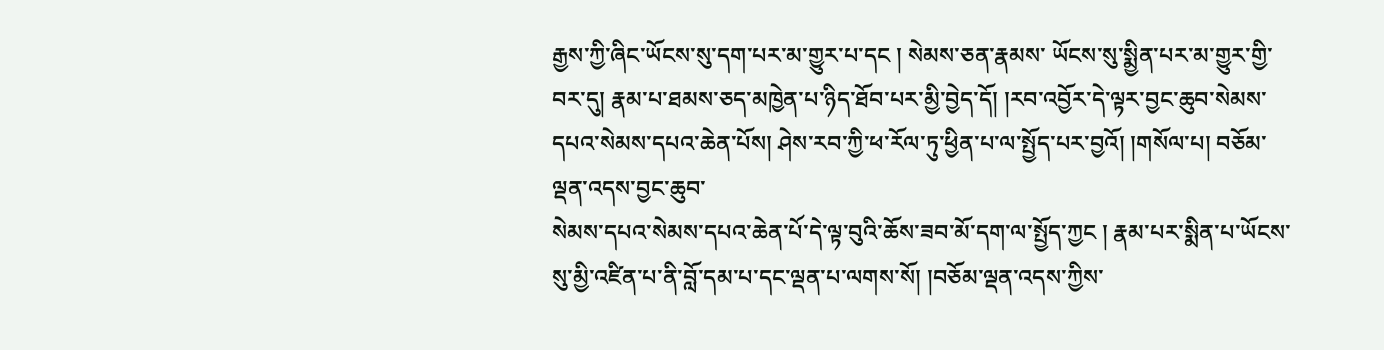རྒྱས་ཀྱི་ཞིང་ཡོངས་སུ་དག་པར་མ་གྱུར་པ་དང ། སེམས་ཅན་རྣམས་ ཡོངས་སུ་སྨྱིན་པར་མ་གྱུར་གྱི་བར་དུ། རྣམ་པ་ཐམས་ཅད་མཁྱེན་པ་ཉིད་ཐོབ་པར་མྱི་བྱེད་དོ། །རབ་འབྱོར་དེ་ལྟར་བྱང་ཆུབ་སེམས་དཔའ་སེམས་དཔའ་ཆེན་པོས། ཤེས་རབ་ཀྱི་ཕ་རོལ་ཏུ་ཕྱིན་པ་ལ་སྤྱོད་པར་བྱའོ། །གསོལ་པ། བཅོམ་ལྡན་འདས་བྱང་ཆུབ་
སེམས་དཔའ་སེམས་དཔའ་ཆེན་པོ་དེ་ལྟ་བུའི་ཆོས་ཟབ་མོ་དག་ལ་སྤྱོད་ཀྱང ། རྣམ་པར་སྨིན་པ་ཡོངས་སུ་མྱི་འཛིན་པ་ནི་བློ་དམ་པ་དང་ལྡན་པ་ལགས་སོ། །བཅོམ་ལྡན་འདས་ཀྱིས་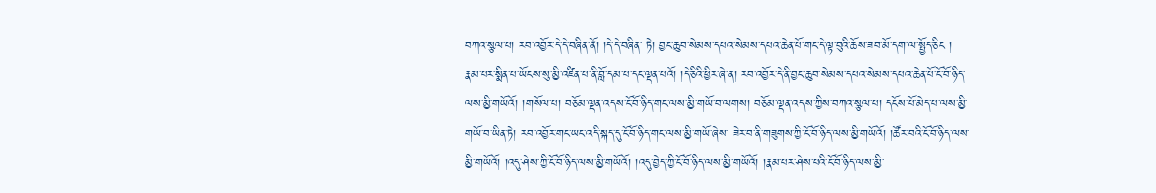བཀའ་སྩལ་པ། རབ་འབྱོར་དེ་དེ་བཞིན་ནོ། །དེ་དེ་བཞིན་ ཏེ། བྱང་ཆུབ་སེམས་དཔའ་སེམས་དཔའ་ཆེན་པོ་གང་དེ་ལྟ་བུའི་ཆོས་ཟབ་མོ་དག་ལ་སྤྱོད་ཅིང ། རྣམ་པར་སྨིན་པ་ཡོངས་སུ་མྱི་འཛིན་པ་ནི་བློ་དམ་པ་དང་ལྡན་པའོ། །དེ་ཅིའི་ཕྱིར་ཞེ་ན། རབ་འབྱོར་དེ་ནི་བྱང་ཆུབ་སེམས་དཔའ་སེམས་དཔའ་ཆེན་པོ་ངོ་བོ་ཉིད་ ལས་མྱི་གཡོའོ། །གསོལ་པ། བཅོམ་ལྡན་འདས་ངོ་བོ་ཉིད་གང་ལས་མྱི་གཡོ་བ་ལགས། བཅོམ་ལྡན་འདས་ཀྱིས་བཀའ་སྩལ་པ། དངོས་པོ་མེད་པ་ལས་མྱི་གཡོ་བ་ཡིན་ཏེ། རབ་འབྱོར་གང་ཡང་འདི་སྐད་དུ་ངོ་བོ་ཉིད་གང་ལས་མྱི་གཡོ་ཞེས་ ཟེར་བ་ནི་གཟུགས་ཀྱི་ངོ་བོ་ཉིད་ལས་མྱི་གཡོའོ། །ཚོར་བའི་ངོ་བོ་ཉིད་ལས་མྱི་གཡོའོ། །འདུ་ཤེས་ཀྱི་ངོ་བོ་ཉིད་ལས་མྱི་གཡོའོ། །འདུ་བྱེད་ཀྱི་ངོ་བོ་ཉིད་ལས་མྱི་གཡོའོ། །རྣམ་པར་ཤེས་པའི་ངོ་བོ་ཉིད་ལས་མྱི་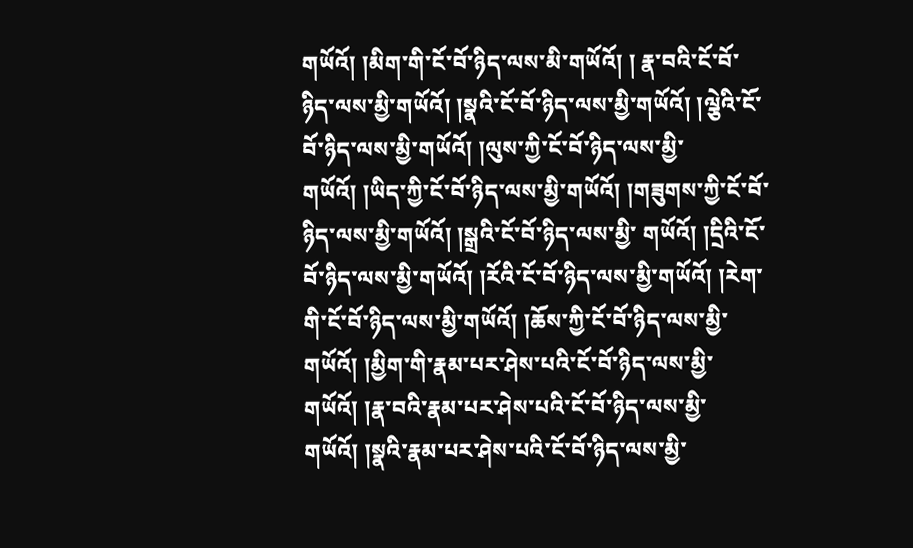གཡོའོ། །མིག་གི་ངོ་བོ་ཉིད་ལས་མི་གཡོའོ། ། རྣ་བའི་ངོ་བོ་ཉིད་ལས་མྱི་གཡོའོ། །སྣའི་ངོ་བོ་ཉིད་ལས་མྱི་གཡོའོ། །ལྕེའི་ངོ་བོ་ཉིད་ལས་མྱི་གཡོའོ། །ལུས་ཀྱི་ངོ་བོ་ཉིད་ལས་མྱི་གཡོའོ། །ཡིད་ཀྱི་ངོ་བོ་ཉིད་ལས་མྱི་གཡོའོ། །གཟུགས་ཀྱི་ངོ་བོ་ཉིད་ལས་མྱི་གཡོའོ། །སྒྲའི་ངོ་བོ་ཉིད་ལས་མྱི་ གཡོའོ། །དྲིའི་ངོ་བོ་ཉིད་ལས་མྱི་གཡོའོ། །རོའི་ངོ་བོ་ཉིད་ལས་མྱི་གཡོའོ། །རེག་གི་ངོ་བོ་ཉིད་ལས་མྱི་གཡོའོ། །ཆོས་ཀྱི་ངོ་བོ་ཉིད་ལས་མྱི་གཡོའོ། །མྱིག་གི་རྣམ་པར་ཤེས་པའི་ངོ་བོ་ཉིད་ལས་མྱི་གཡོའོ། །རྣ་བའི་རྣམ་པར་ཤེས་པའི་ངོ་བོ་ཉིད་ལས་མྱི་ གཡོའོ། །སྣའི་རྣམ་པར་ཤེས་པའི་ངོ་བོ་ཉིད་ལས་མྱི་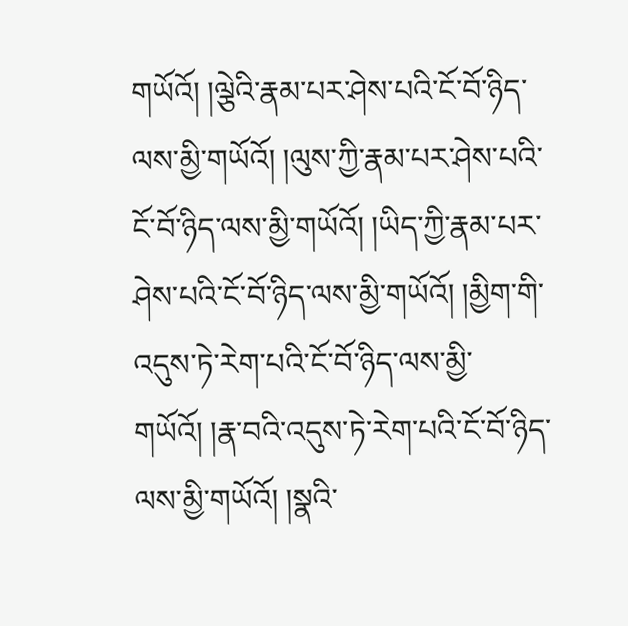གཡོའོ། །ལྕེའི་རྣམ་པར་ཤེས་པའི་ངོ་བོ་ཉིད་ལས་མྱི་གཡོའོ། །ལུས་ཀྱི་རྣམ་པར་ཤེས་པའི་ངོ་བོ་ཉིད་ལས་མྱི་གཡོའོ། །ཡིད་ཀྱི་རྣམ་པར་ཤེས་པའི་ངོ་བོ་ཉིད་ལས་མྱི་གཡོའོ། །མྱིག་གི་འདུས་ཏེ་རེག་པའི་ངོ་བོ་ཉིད་ལས་མྱི་
གཡོའོ། །རྣ་བའི་འདུས་ཏེ་རེག་པའི་ངོ་བོ་ཉིད་ལས་མྱི་གཡོའོ། །སྣའི་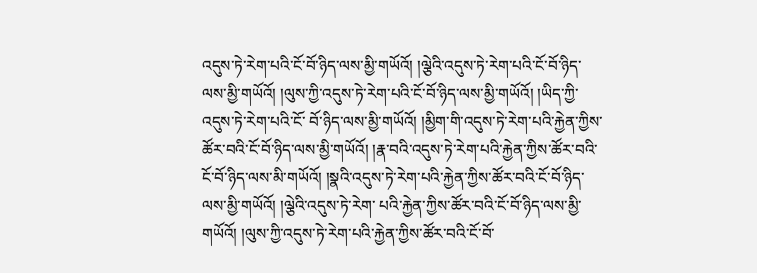འདུས་ཏེ་རེག་པའི་ངོ་བོ་ཉིད་ལས་མྱི་གཡོའོ། །ལྕེའི་འདུས་ཏེ་རེག་པའི་ངོ་བོ་ཉིད་ལས་མྱི་གཡོའོ། །ལུས་ཀྱི་འདུས་ཏེ་རེག་པའི་ངོ་བོ་ཉིད་ལས་མྱི་གཡོའོ། །ཡིད་ཀྱི་འདུས་ཏེ་རེག་པའི་ངོ་ བོ་ཉིད་ལས་མྱི་གཡོའོ། །མྱིག་གི་འདུས་ཏེ་རེག་པའི་རྐྱེན་ཀྱིས་ཚོར་བའི་ངོ་བོ་ཉིད་ལས་མྱི་གཡོའོ། །རྣ་བའི་འདུས་ཏེ་རེག་པའི་རྐྱེན་ཀྱིས་ཚོར་བའི་ངོ་བོ་ཉིད་ལས་མི་གཡོའོ། །སྣའི་འདུས་ཏེ་རེག་པའི་རྐྱེན་ཀྱིས་ཚོར་བའི་ངོ་བོ་ཉིད་ལས་མྱི་གཡོའོ། །ལྕེའི་འདུས་ཏེ་རེག་ པའི་རྐྱེན་ཀྱིས་ཚོར་བའི་ངོ་བོ་ཉིད་ལས་མྱི་གཡོའོ། །ལུས་ཀྱི་འདུས་ཏེ་རེག་པའི་རྐྱེན་ཀྱིས་ཚོར་བའི་ངོ་བོ་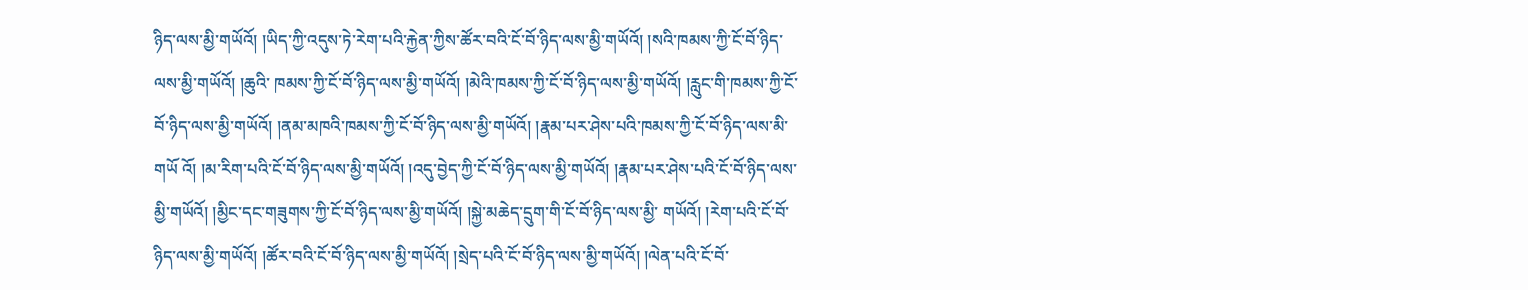ཉིད་ལས་མྱི་གཡོའོ། །ཡིད་ཀྱི་འདུས་ཏེ་རེག་པའི་རྐྱེན་ཀྱིས་ཚོར་བའི་ངོ་བོ་ཉིད་ལས་མྱི་གཡོའོ། །སའི་ཁམས་ཀྱི་ངོ་བོ་ཉིད་ལས་མྱི་གཡོའོ། །ཆུའི་ ཁམས་ཀྱི་ངོ་བོ་ཉིད་ལས་མྱི་གཡོའོ། །མེའི་ཁམས་ཀྱི་ངོ་བོ་ཉིད་ལས་མྱི་གཡོའོ། །རླུང་གི་ཁམས་ཀྱི་ངོ་བོ་ཉིད་ལས་མྱི་གཡོའོ། །ནམ་མཁའི་ཁམས་ཀྱི་ངོ་བོ་ཉིད་ལས་མྱི་གཡོའོ། །རྣམ་པར་ཤེས་པའི་ཁམས་ཀྱི་ངོ་བོ་ཉིད་ལས་མི་གཡོ འོ། །མ་རིག་པའི་ངོ་བོ་ཉིད་ལས་མྱི་གཡོའོ། །འདུ་བྱེད་ཀྱི་ངོ་བོ་ཉིད་ལས་མྱི་གཡོའོ། །རྣམ་པར་ཤེས་པའི་ངོ་བོ་ཉིད་ལས་མྱི་གཡོའོ། །མྱིང་དང་གཟུགས་ཀྱི་ངོ་བོ་ཉིད་ལས་མྱི་གཡོའོ། །སྐྱེ་མཆེད་དྲུག་གི་ངོ་བོ་ཉིད་ལས་མྱི་ གཡོའོ། །རེག་པའི་ངོ་བོ་ཉིད་ལས་མྱི་གཡོའོ། །ཚོར་བའི་ངོ་བོ་ཉིད་ལས་མྱི་གཡོའོ། །སྲེད་པའི་ངོ་བོ་ཉིད་ལས་མྱི་གཡོའོ། །ལེན་པའི་ངོ་བོ་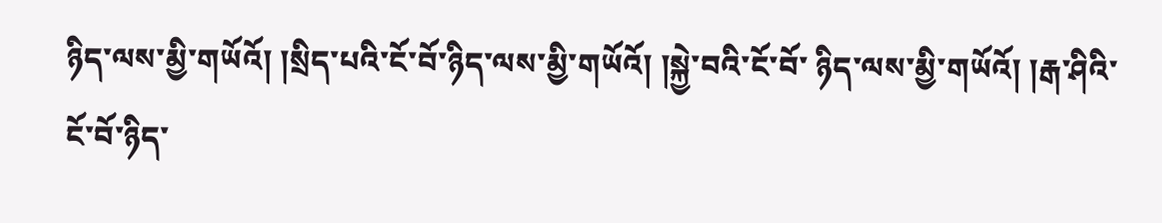ཉིད་ལས་མྱི་གཡོའོ། །སྲིད་པའི་ངོ་བོ་ཉིད་ལས་མྱི་གཡོའོ། །སྐྱེ་བའི་ངོ་བོ་ ཉིད་ལས་མྱི་གཡོའོ། །རྒ་ཤིའི་ངོ་བོ་ཉིད་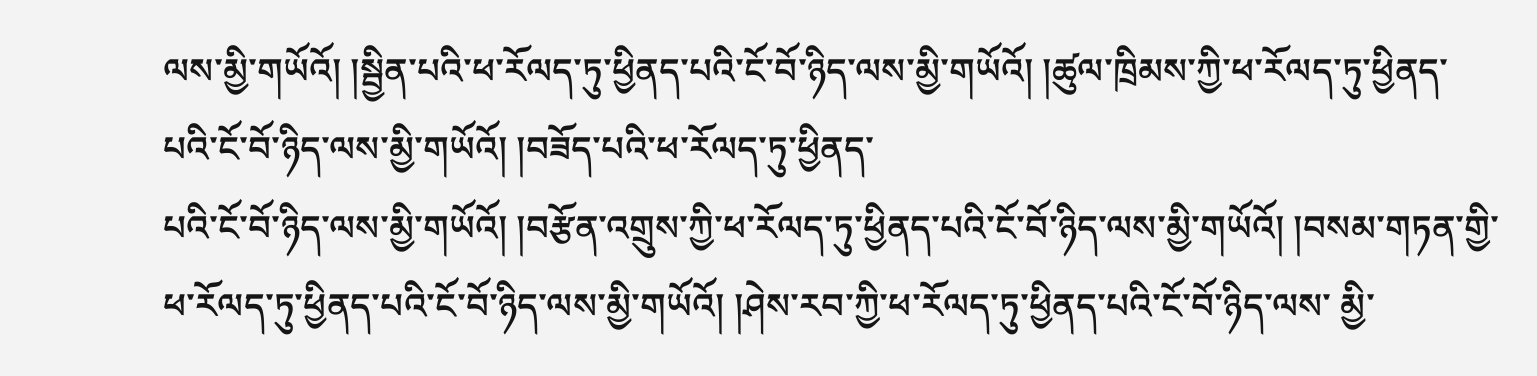ལས་མྱི་གཡོའོ། །སྦྱིན་པའི་ཕ་རོལད་ཏུ་ཕྱིནད་པའི་ངོ་བོ་ཉིད་ལས་མྱི་གཡོའོ། །ཚུལ་ཁྲིམས་ཀྱི་ཕ་རོལད་ཏུ་ཕྱིནད་པའི་ངོ་བོ་ཉིད་ལས་མྱི་གཡོའོ། །བཟོད་པའི་ཕ་རོལད་ཏུ་ཕྱིནད་
པའི་ངོ་བོ་ཉིད་ལས་མྱི་གཡོའོ། །བརྩོན་འགྲུས་ཀྱི་ཕ་རོལད་ཏུ་ཕྱིནད་པའི་ངོ་བོ་ཉིད་ལས་མྱི་གཡོའོ། །བསམ་གཏན་གྱི་ཕ་རོལད་ཏུ་ཕྱིནད་པའི་ངོ་བོ་ཉིད་ལས་མྱི་གཡོའོ། །ཤེས་རབ་ཀྱི་ཕ་རོལད་ཏུ་ཕྱིནད་པའི་ངོ་བོ་ཉིད་ལས་ མྱི་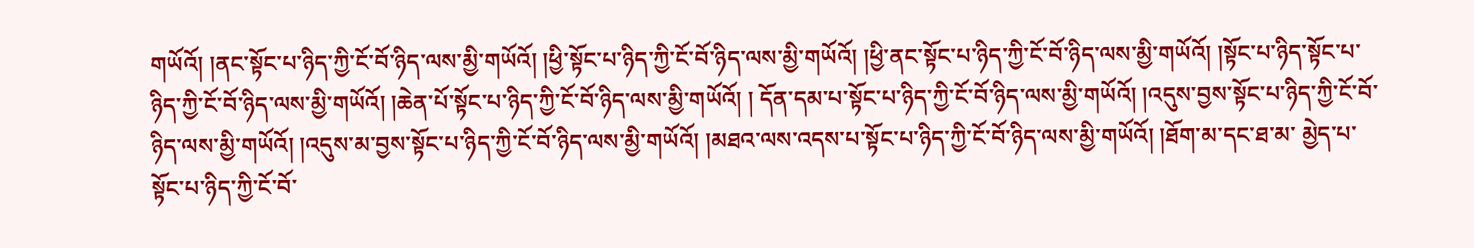གཡོའོ། །ནང་སྟོང་པ་ཉིད་ཀྱི་ངོ་བོ་ཉིད་ལས་མྱི་གཡོའོ། །ཕྱི་སྟོང་པ་ཉིད་ཀྱི་ངོ་བོ་ཉིད་ལས་མྱི་གཡོའོ། །ཕྱི་ནང་སྟོང་པ་ཉིད་ཀྱི་ངོ་བོ་ཉིད་ལས་མྱི་གཡོའོ། །སྟོང་པ་ཉིད་སྟོང་པ་ཉིད་ཀྱི་ངོ་བོ་ཉིད་ལས་མྱི་གཡོའོ། །ཆེན་པོ་སྟོང་པ་ཉིད་ཀྱི་ངོ་བོ་ཉིད་ལས་མྱི་གཡོའོ། ། དོན་དམ་པ་སྟོང་པ་ཉིད་ཀྱི་ངོ་བོ་ཉིད་ལས་མྱི་གཡོའོ། །འདུས་བྱས་སྟོང་པ་ཉིད་ཀྱི་ངོ་བོ་ཉིད་ལས་མྱི་གཡོའོ། །འདུས་མ་བྱས་སྟོང་པ་ཉིད་ཀྱི་ངོ་བོ་ཉིད་ལས་མྱི་གཡོའོ། །མཐའ་ལས་འདས་པ་སྟོང་པ་ཉིད་ཀྱི་ངོ་བོ་ཉིད་ལས་མྱི་གཡོའོ། །ཐོག་མ་དང་ཐ་མ་ མྱེད་པ་སྟོང་པ་ཉིད་ཀྱི་ངོ་བོ་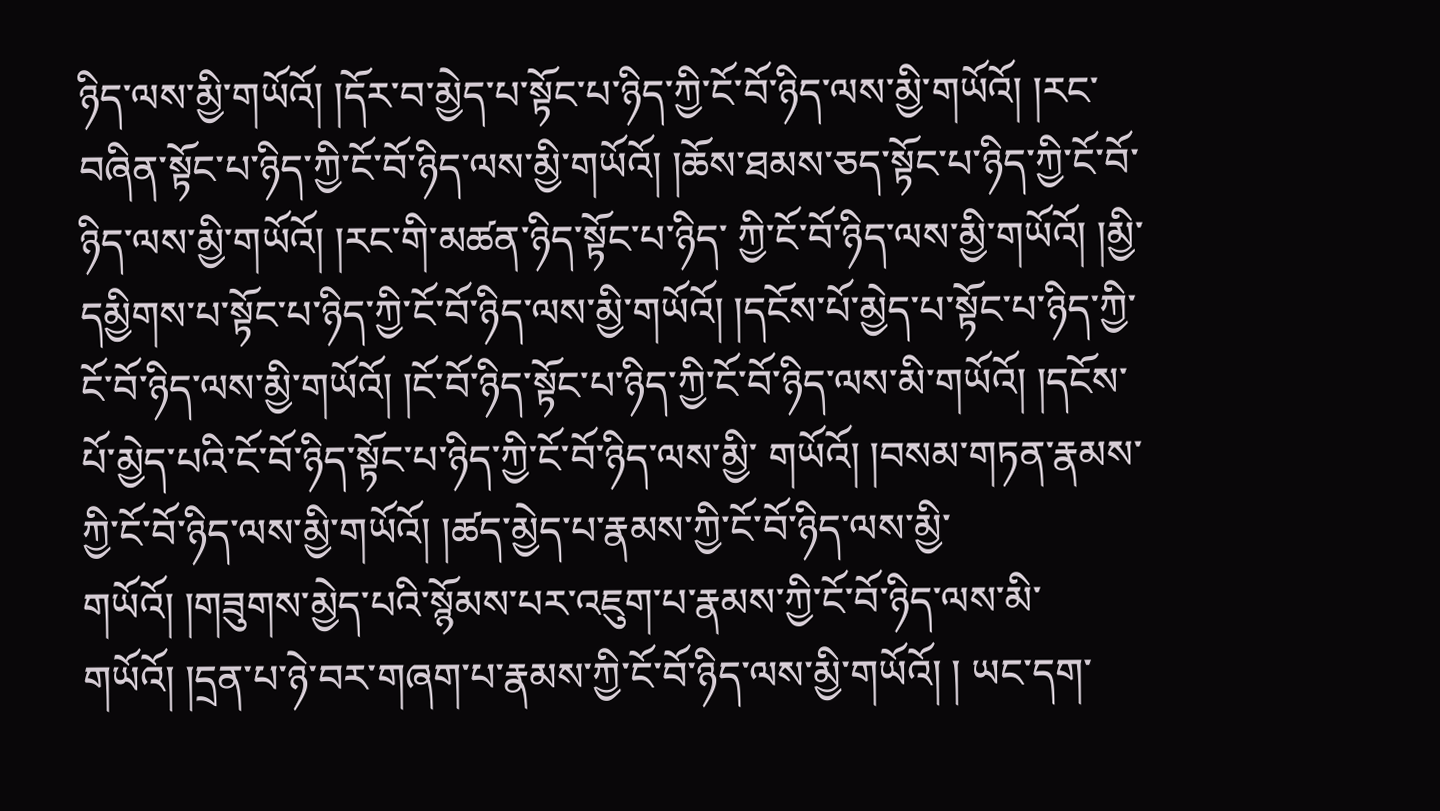ཉིད་ལས་མྱི་གཡོའོ། །དོར་བ་མྱེད་པ་སྟོང་པ་ཉིད་ཀྱི་ངོ་བོ་ཉིད་ལས་མྱི་གཡོའོ། །རང་བཞིན་སྟོང་པ་ཉིད་ཀྱི་ངོ་བོ་ཉིད་ལས་མྱི་གཡོའོ། །ཆོས་ཐམས་ཅད་སྟོང་པ་ཉིད་ཀྱི་ངོ་བོ་ཉིད་ལས་མྱི་གཡོའོ། །རང་གི་མཚན་ཉིད་སྟོང་པ་ཉིད་ ཀྱི་ངོ་བོ་ཉིད་ལས་མྱི་གཡོའོ། །མྱི་དམྱིགས་པ་སྟོང་པ་ཉིད་ཀྱི་ངོ་བོ་ཉིད་ལས་མྱི་གཡོའོ། །དངོས་པོ་མྱེད་པ་སྟོང་པ་ཉིད་ཀྱི་ངོ་བོ་ཉིད་ལས་མྱི་གཡོའོ། །ངོ་བོ་ཉིད་སྟོང་པ་ཉིད་ཀྱི་ངོ་བོ་ཉིད་ལས་མི་གཡོའོ། །དངོས་པོ་མྱེད་པའི་ངོ་བོ་ཉིད་སྟོང་པ་ཉིད་ཀྱི་ངོ་བོ་ཉིད་ལས་མྱི་ གཡོའོ། །བསམ་གཏན་རྣམས་ཀྱི་ངོ་བོ་ཉིད་ལས་མྱི་གཡོའོ། །ཚད་མྱེད་པ་རྣམས་ཀྱི་ངོ་བོ་ཉིད་ལས་མྱི་གཡོའོ། །གཟུགས་མྱེད་པའི་སྙོམས་པར་འཇུག་པ་རྣམས་ཀྱི་ངོ་བོ་ཉིད་ལས་མི་གཡོའོ། །དྲན་པ་ཉེ་བར་གཞག་པ་རྣམས་ཀྱི་ངོ་བོ་ཉིད་ལས་མྱི་གཡོའོ། ། ཡང་དག་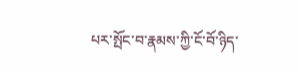པར་སྤོང་བ་རྣམས་ཀྱི་ངོ་བོ་ཉིད་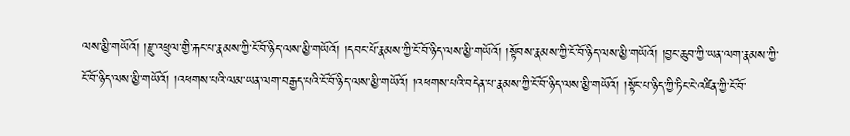ལས་མྱི་གཡོའོ། །རྫུ་འཕྲུལ་གྱི་རྐང་པ་རྣམས་ཀྱི་ངོ་བོ་ཉིད་ལས་མྱི་གཡོའོ། །དབང་པོ་རྣམས་ཀྱི་ངོ་བོ་ཉིད་ལས་མྱི་གཡོའོ། །སྟོབས་རྣམས་ཀྱི་ངོ་བོ་ཉིད་ལས་མྱི་གཡོའོ། །བྱང་ཆུབ་ཀྱི་ཡན་ལག་རྣམས་ཀྱི་
ངོ་བོ་ཉིད་ལས་མྱི་གཡོའོ། །འཕགས་པའི་ལམ་ཡན་ལག་བརྒྱད་པའི་ངོ་བོ་ཉིད་ལས་མྱི་གཡོའོ། །འཕགས་པའི་བདེན་པ་རྣམས་ཀྱི་ངོ་བོ་ཉིད་ལས་མྱི་གཡོའོ། །སྟོང་པ་ཉིད་ཀྱི་ཏིང་ངེ་འཛིན་ཀྱི་ངོ་བོ་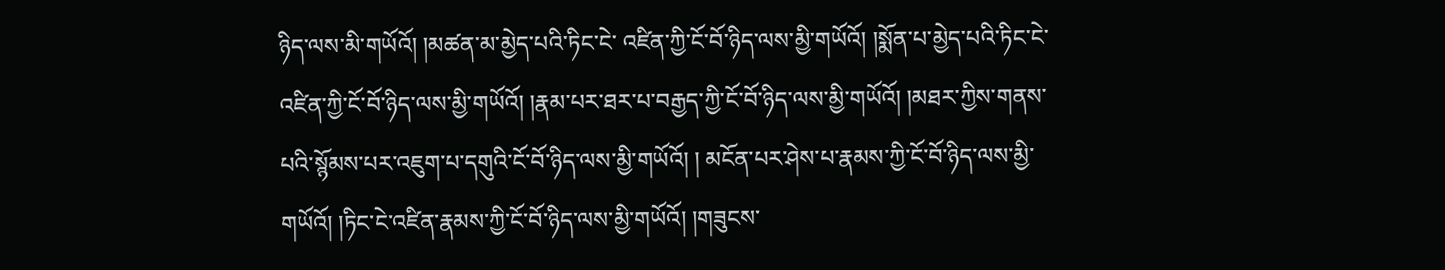ཉིད་ལས་མི་གཡོའོ། །མཚན་མ་མྱེད་པའི་ཏིང་ངེ་ འཛིན་ཀྱི་ངོ་བོ་ཉིད་ལས་མྱི་གཡོའོ། །སྨོན་པ་མྱེད་པའི་ཏིང་ངེ་འཛིན་ཀྱི་ངོ་བོ་ཉིད་ལས་མྱི་གཡོའོ། །རྣམ་པར་ཐར་པ་བརྒྱད་ཀྱི་ངོ་བོ་ཉིད་ལས་མྱི་གཡོའོ། །མཐར་ཀྱིས་གནས་པའི་སྙོམས་པར་འཇུག་པ་དགུའི་ངོ་བོ་ཉིད་ལས་མྱི་གཡོའོ། ། མངོན་པར་ཤེས་པ་རྣམས་ཀྱི་ངོ་བོ་ཉིད་ལས་མྱི་གཡོའོ། །ཏིང་ངེ་འཛིན་རྣམས་ཀྱི་ངོ་བོ་ཉིད་ལས་མྱི་གཡོའོ། །གཟུངས་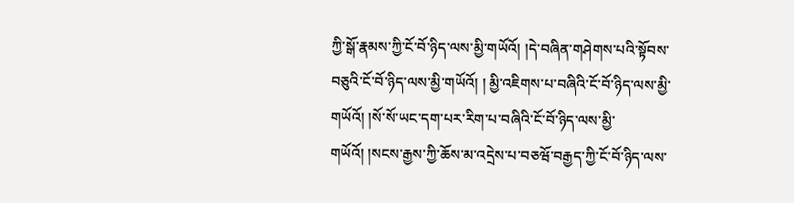ཀྱི་སྒོ་རྣམས་ཀྱི་ངོ་བོ་ཉིད་ལས་མྱི་གཡོའོ། །དེ་བཞིན་གཤེགས་པའི་སྟོབས་བཅུའི་ངོ་བོ་ཉིད་ལས་མྱི་གཡོའོ། ། མྱི་འཇིགས་པ་བཞིའི་ངོ་བོ་ཉིད་ལས་མྱི་གཡོའོ། །སོ་སོ་ཡང་དག་པར་རིག་པ་བཞིའི་ངོ་བོ་ཉིད་ལས་མྱི་གཡོའོ། །སངས་རྒྱས་ཀྱི་ཆོས་མ་འདྲེས་པ་བཅཝོ་བརྒྱད་ཀྱི་ངོ་བོ་ཉིད་ལས་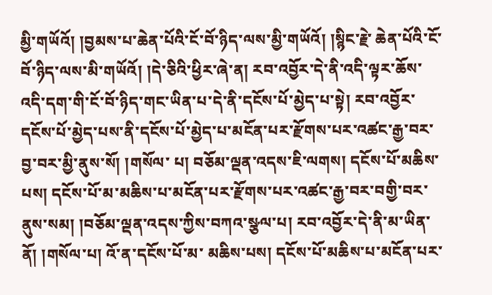མྱི་གཡོའོ། །བྱམས་པ་ཆེན་པོའི་ངོ་བོ་ཉིད་ལས་མྱི་གཡོའོ། །སྙིང་རྗེ་ ཆེན་པོའི་ངོ་བོ་ཉིད་ལས་མི་གཡོའོ། །དེ་ཅིའི་ཕྱིར་ཞེ་ན། རབ་འབྱོར་དེ་ནི་འདི་ལྟར་ཆོས་འདི་དག་གི་ངོ་བོ་ཉིད་གང་ཡིན་པ་དེ་ནི་དངོས་པོ་མྱེད་པ་སྟེ། རབ་འབྱོར་དངོས་པོ་མྱེད་པས་ནི་དངོས་པོ་མྱེད་པ་མངོན་པར་རྫོགས་པར་འཚང་རྒྱ་བར་བྱ་བར་མྱི་ནུས་སོ། །གསོལ་ པ། བཅོམ་ལྡན་འདས་ཇི་ལགས། དངོས་པོ་མཆིས་པས། དངོས་པོ་མ་མཆིས་པ་མངོན་པར་རྫོགས་པར་འཚང་རྒྱ་བར་བགྱི་བར་ནུས་སམ། །བཅོམ་ལྡན་འདས་ཀྱིས་བཀའ་སྩལ་པ། རབ་འབྱོར་དེ་ནི་མ་ཡིན་ནོ། །གསོལ་པ། འོ་ན་དངོས་པོ་མ་ མཆིས་པས། དངོས་པོ་མཆིས་པ་མངོན་པར་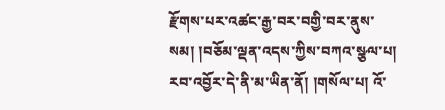རྫོགས་པར་འཚང་རྒྱ་བར་བགྱི་བར་ནུས་སམ། །བཅོམ་ལྡན་འདས་ཀྱིས་བཀའ་སྩལ་པ། རབ་འབྱོར་དེ་ནི་མ་ཡིན་ནོ། །གསོལ་པ། འོ་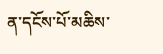ན་དངོས་པོ་མཆིས་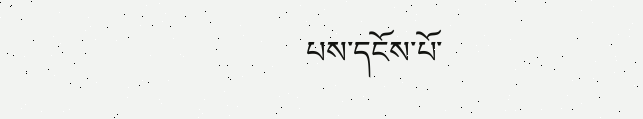པས་དངོས་པོ་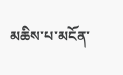མཆིས་པ་མངོན་